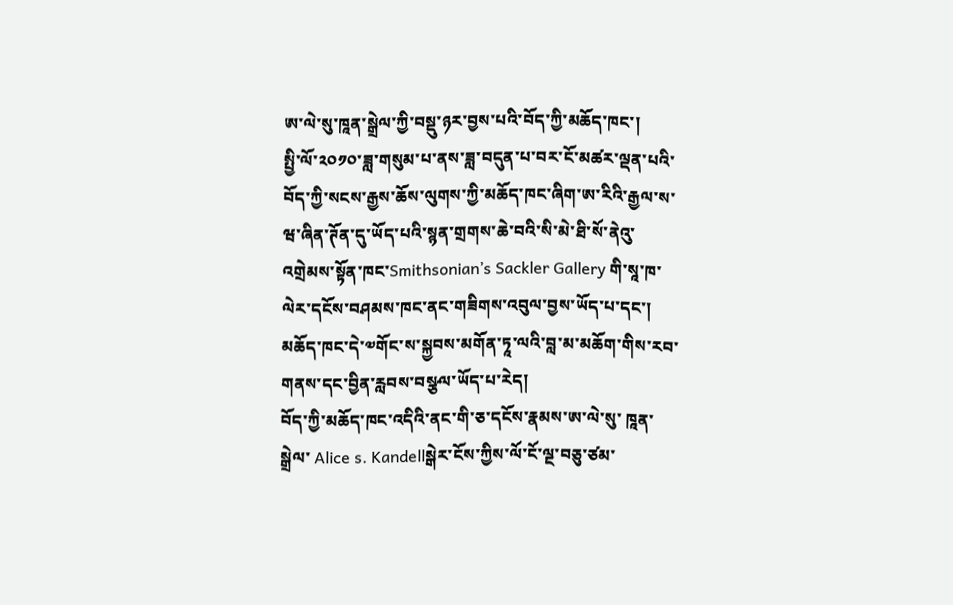ཨ་ལེ་སུ་ཁཱན་སྒྲེལ་ཀྱི་བསྡུ་ཉར་བྱས་པའི་བོད་ཀྱི་མཆོད་ཁང་།
སྤྱི་ལོ་༢༠༡༠་ཟླ་གསུམ་པ་ནས་ཟླ་བདུན་པ་བར་ངོ་མཚར་ལྡན་པའི་བོད་ཀྱི་སངས་རྒྱས་ཆོས་ལུགས་ཀྱི་མཆོད་ཁང་ཞིག་ཨ་རིའི་རྒྱལ་ས་ཝ་ཞིན་ཊོན་དུ་ཡོད་པའི་སྙན་གྲགས་ཆེ་བའི་སི་མེ་ཐི་སོ་ནེའུ་འགྲེམས་སྟོན་ཁང་Smithsonian’s Sackler Gallery གི་སཱ་ཁ་ལེར་དངོས་བཤམས་ཁང་ནང་གཟིགས་འབུལ་བྱས་ཡོད་པ་དང་།   མཆོད་ཁང་དེ་༧གོང་ས་སྐྱབས་མགོན་ཏཱ་ལའི་བླ་མ་མཆོག་གིས་རབ་གནས་དང་བྱིན་རླབས་བསྩལ་ཡོད་པ་རེད།
བོད་ཀྱི་མཆོད་ཁང་འདིའི་ནང་གི་ཅ་དངོས་རྣམས་ཨ་ལེ་སུ་ ཁཱན་སྒྲེལ་ Alice s. Kandellསྒེར་ངོས་ཀྱིས་ལོ་ངོ་ལྔ་བཅུ་ཙམ་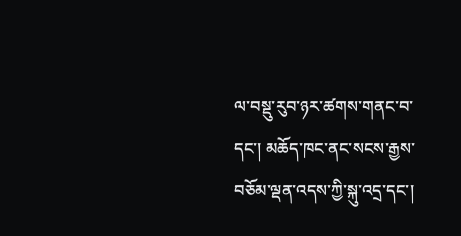ལ་བསྡུ་རུབ་ཉར་ཚགས་གནང་བ་དང་། མཆོད་ཁང་ནང་སངས་རྒྱས་བཅོམ་ལྡན་འདས་ཀྱི་སྐུ་འདྲ་དང་།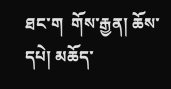ཐང་ག  གོས་རྒྱན། ཆོས་དཔེ། མཆོད་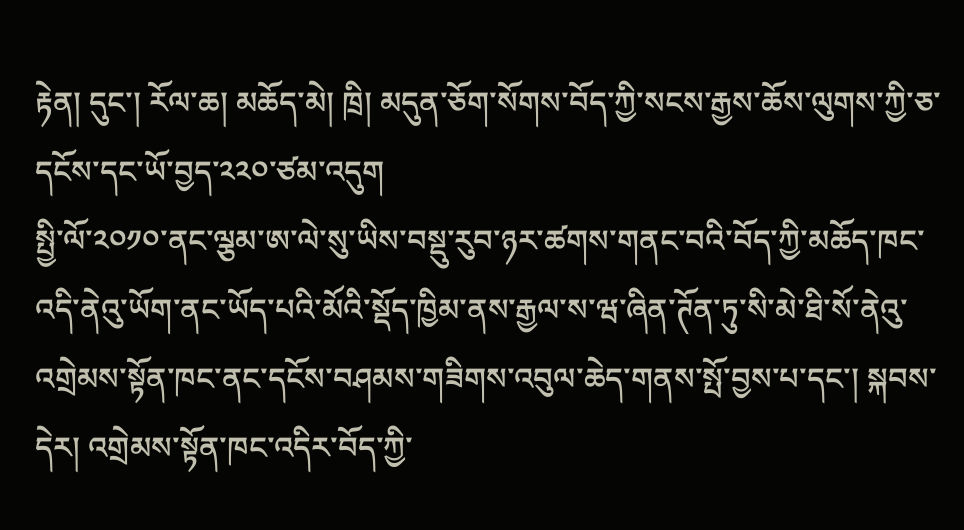རྟེན། དུང་། རོལ་ཆ། མཆོད་མེ། ཁྲི། མདུན་ཅོག་སོགས་བོད་ཀྱི་སངས་རྒྱས་ཆོས་ལུགས་ཀྱི་ཅ་དངོས་དང་ཡོ་བྱད་༢༢༠་ཙམ་འདུག
སྤྱི་ལོ་༢༠༡༠་ནང་ལྕམ་ཨ་ལེ་སུ་ཡིས་བསྡུ་རུབ་ཉར་ཚགས་གནང་བའི་བོད་ཀྱི་མཆོད་ཁང་འདི་ནེའུ་ཡོག་ནང་ཡོད་པའི་མོའི་སྡོད་ཁྱིམ་ནས་རྒྱལ་ས་ཝ་ཞིན་ཊོན་ཏུ་སི་མེ་ཐི་སོ་ནེའུ་འགྲེམས་སྟོན་ཁང་ནང་དངོས་བཤམས་གཟིགས་འབུལ་ཆེད་གནས་སྤོ་བྱས་པ་དང་། སྐབས་དེར། འགྲེམས་སྟོན་ཁང་འདིར་བོད་ཀྱི་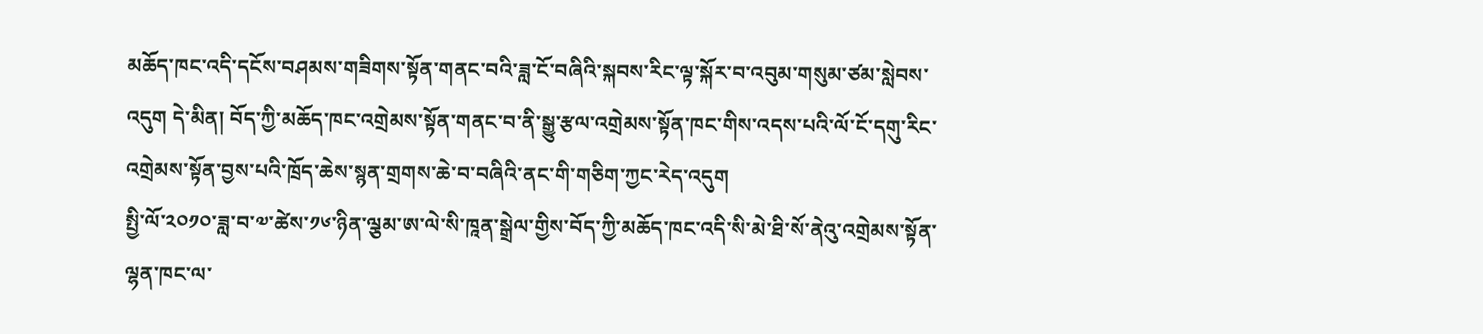མཆོད་ཁང་འདི་དངོས་བཤམས་གཟིགས་སྟོན་གནང་བའི་ཟླ་ངོ་བཞིའི་སྐབས་རིང་ལྟ་སྐོར་བ་འབུམ་གསུམ་ཙམ་སླེབས་འདུག དེ་མིན། བོད་ཀྱི་མཆོད་ཁང་འགྲེམས་སྟོན་གནང་བ་ནི་སྒྱུ་རྩལ་འགྲེམས་སྟོན་ཁང་གིས་འདས་པའི་ལོ་ངོ་དགུ་རིང་འགྲེམས་སྟོན་བྱས་པའི་ཁྲོད་ཆེས་སྙན་གྲགས་ཆེ་བ་བཞིའི་ནང་གི་གཅིག་ཀྱང་རེད་འདུག
སྤྱི་ལོ་༢༠༡༠་ཟླ་བ་༧་ཚེས་༡༦་ཉིན་ལྕམ་ཨ་ལེ་སི་ཁཱན་སྒྲེལ་གྱིས་བོད་ཀྱི་མཆོད་ཁང་འདི་སི་མེ་ཐི་སོ་ནེའུ་འགྲེམས་སྟོན་ལྷན་ཁང་ལ་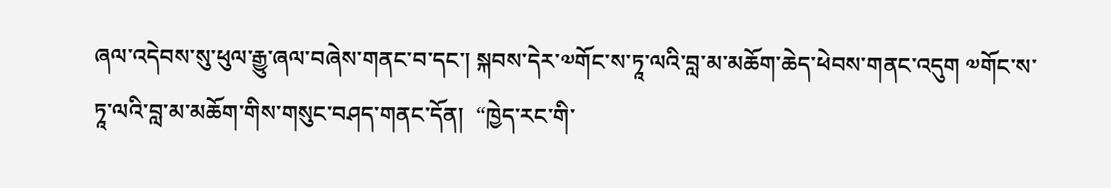ཞལ་འདེབས་སུ་ཕུལ་རྒྱུ་ཞལ་བཞེས་གནང་བ་དང་། སྐབས་དེར་༧གོང་ས་ཏཱ་ལའི་བླ་མ་མཆོག་ཆེད་ཕེབས་གནང་འདུག ༧གོང་ས་ཏཱ་ལའི་བླ་མ་མཆོག་གིས་གསུང་བཤད་གནང་དོན།  “ཁྱེད་རང་གི་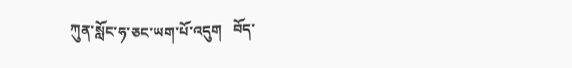ཀུན་སློང་ཧ་ཅང་ཡག་པོ་འདུག   བོད་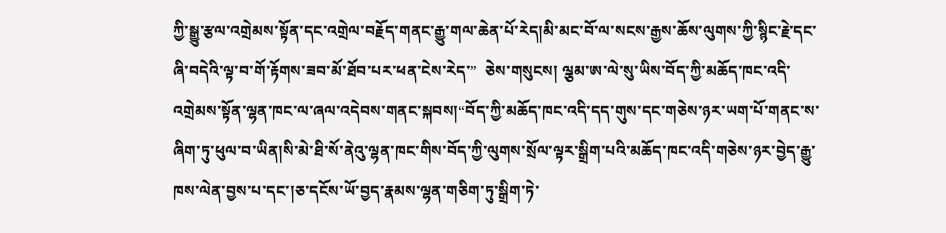ཀྱི་སྒྱུ་རྩལ་འགྲེམས་སྟོན་དང་འགྲེལ་བརྗོད་གནང་རྒྱུ་གལ་ཆེན་པོ་རེད།མི་མང་བོ་ལ་སངས་རྒྱས་ཆོས་ལུགས་ཀྱི་སྙིང་རྗེ་དང་ཞི་བདེའི་ལྟ་བ་གོ་རྟོགས་ཟབ་མོ་ཐོབ་པར་ཕན་ངེས་རེད་”  ཅེས་གསུངས། ལྕམ་ཨ་ལེ་སུ་ཡིས་བོད་ཀྱི་མཆོད་ཁང་འདི་འགྲེམས་སྟོན་ལྷན་ཁང་ལ་ཞལ་འདེབས་གནང་སྐབས།“བོད་ཀྱི་མཆོད་ཁང་འདི་དད་གུས་དང་གཅེས་ཉར་ཡག་པོ་གནང་ས་ཞིག་ཏུ་ཕུལ་བ་ཡིན།སི་མེ་ཐི་སོ་ནེའུ་ལྷན་ཁང་གིས་བོད་ཀྱི་ལུགས་སྲོལ་ལྟར་སྒྲིག་པའི་མཆོད་ཁང་འདི་གཅེས་ཉར་བྱེད་རྒྱུ་ཁས་ལེན་བྱས་པ་དང་།ཅ་དངོས་ཡོ་བྱད་རྣམས་ལྷན་གཅིག་ཏུ་སྒྲིག་ཏེ་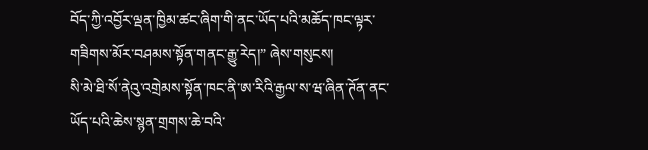བོད་ཀྱི་འབྱོར་ལྡན་ཁྱིམ་ཚང་ཞིག་གི་ནང་ཡོད་པའི་མཆོད་ཁང་ལྟར་གཟིགས་མོར་བཤམས་སྟོན་གནང་རྒྱུ་རེད།” ཞེས་གསུངས།
སི་མེ་ཐི་སོ་ནེའུ་འགྲེམས་སྟོན་ཁང་ནི་ཨ་རིའི་རྒྱལ་ས་ཝ་ཞིན་ཊོན་ནང་ཡོད་པའི་ཆེས་སྙན་གྲགས་ཆེ་བའི་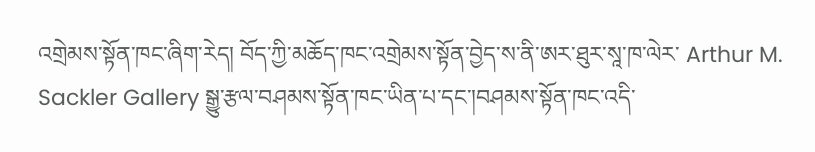འགྲེམས་སྟོན་ཁང་ཞིག་རེད། བོད་ཀྱི་མཆོད་ཁང་འགྲེམས་སྟོན་བྱེད་ས་ནི་ཨར་ཐུར་སཱ་ཁ་ལེར་ Arthur M. Sackler Gallery སྒྱུ་རྩལ་བཤམས་སྟོན་ཁང་ཡིན་པ་དང་།བཤམས་སྟོན་ཁང་འདི་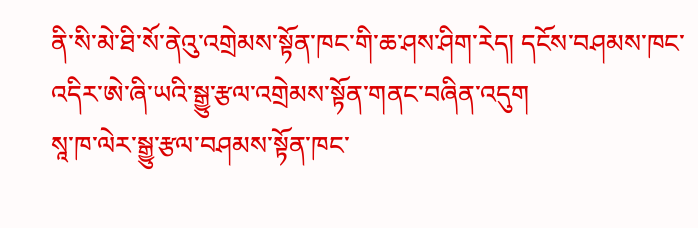ནི་སི་མེ་ཐི་སོ་ནེའུ་འགྲེམས་སྟོན་ཁང་གི་ཆ་ཤས་ཤིག་རེད། དངོས་བཤམས་ཁང་འདིར་ཨེ་ཞི་ཡའི་སྒྱུ་རྩལ་འགྲེམས་སྟོན་གནང་བཞིན་འདུག
སཱ་ཁ་ལེར་སྒྱུ་རྩལ་བཤམས་སྟོན་ཁང་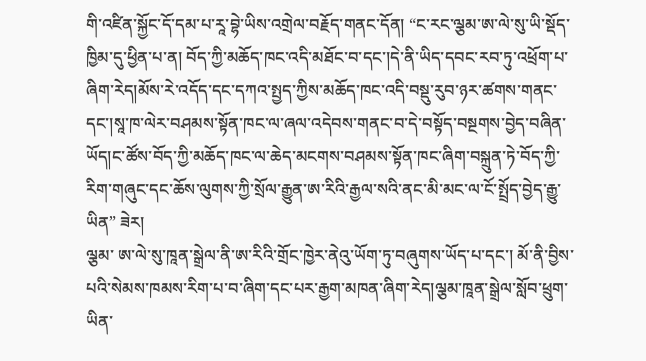གི་འཛིན་སྐྱོང་དོ་དམ་པ་རཱ་བྷེ་ཡིས་འགྲེལ་བརྗོད་གནང་དོན། “ང་རང་ལྕམ་ཨ་ལེ་སུ་ཡི་སྡོད་ཁྱིམ་དུ་ཕྱིན་པ་ན། བོད་ཀྱི་མཆོད་ཁང་འདི་མཐོང་བ་དང་།དེ་ནི་ཡིད་དབང་རབ་ཏུ་འཕྲོག་པ་ཞིག་རེད།མོས་རེ་འདོད་དང་དཀའ་སྤྱད་ཀྱིས་མཆོད་ཁང་འདི་བསྡུ་རུབ་ཉར་ཚགས་གནང་དང་།སཱ་ཁ་ལེར་བཤམས་སྟོན་ཁང་ལ་ཞལ་འདེབས་གནང་བ་དེ་བསྟོད་བསྔགས་བྱེད་བཞིན་ཡོད།ང་ཚོས་བོད་ཀྱི་མཆོད་ཁང་ལ་ཆེད་མངགས་བཤམས་སྟོན་ཁང་ཞིག་བསྐྲུན་ཏེ་བོད་ཀྱི་རིག་གཞུང་དང་ཆོས་ལུགས་ཀྱི་སྲོལ་རྒྱུན་ཨ་རིའི་རྒྱལ་སའི་ནང་མི་མང་ལ་ངོ་སྤྲོད་བྱེད་རྒྱུ་ཡིན” ཟེར།
ལྕམ་ ཨ་ལེ་སུ་ཁཱན་སྒྲེལ་ནི་ཨ་རིའི་གྲོང་ཁྱེར་ནེའུ་ཡོག་ཏུ་བཞུགས་ཡོད་པ་དང་། མོ་ནི་བྱིས་པའི་སེམས་ཁམས་རིག་པ་བ་ཞིག་དང་པར་རྒྱག་མཁན་ཞིག་རེད།ལྕམ་ཁཱན་སྒྲེལ་སློབ་ཕྲུག་ཡིན་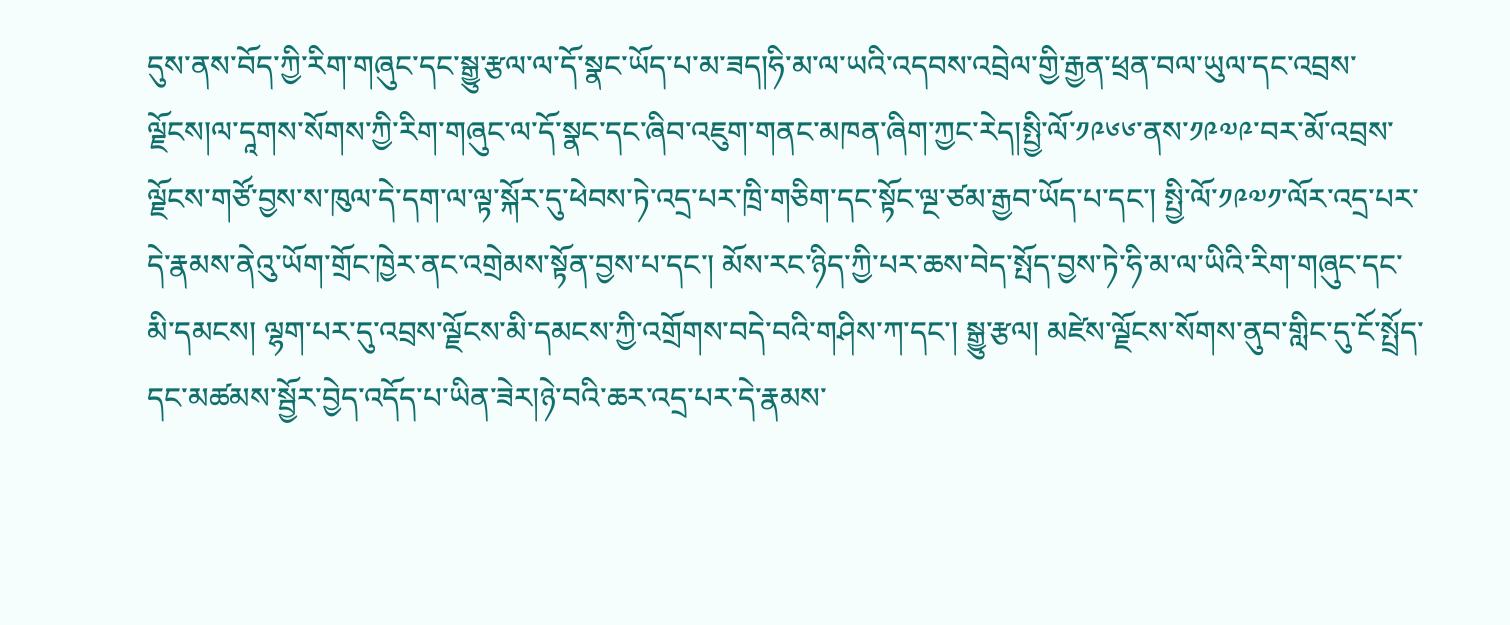དུས་ནས་བོད་ཀྱི་རིག་གཞུང་དང་སྒྱུ་རྩལ་ལ་དོ་སྣང་ཡོད་པ་མ་ཟད།ཧི་མ་ལ་ཡའི་འདབས་འབྲེལ་གྱི་རྒྱན་ཕྲན་བལ་ཡུལ་དང་འབྲས་ལྗོངས།ལ་དཱགས་སོགས་ཀྱི་རིག་གཞུང་ལ་དོ་སྣང་དང་ཞིབ་འཇུག་གནང་མཁན་ཞིག་ཀྱང་རེད།སྤྱི་ལོ་༡༩༦༦་ནས་༡༩༧༩་བར་མོ་འབྲས་ལྗོངས་གཙོ་བྱས་ས་ཁུལ་དེ་དག་ལ་ལྟ་སྐོར་དུ་ཕེབས་ཏེ་འདྲ་པར་ཁྲི་གཅིག་དང་སྟོང་ལྔ་ཙམ་རྒྱབ་ཡོད་པ་དང་། སྤྱི་ལོ་༡༩༧༡་ལོར་འདྲ་པར་དེ་རྣམས་ནེའུ་ཡོག་གྲོང་ཁྱེར་ནང་འགྲེམས་སྟོན་བྱས་པ་དང་། མོས་རང་ཉིད་ཀྱི་པར་ཆས་བེད་སྤོད་བྱས་ཏེ་ཧི་མ་ལ་ཡིའི་རིག་གཞུང་དང་མི་དམངས། ལྷག་པར་དུ་འབྲས་ལྗོངས་མི་དམངས་ཀྱི་འགྲོགས་བདེ་བའི་གཤིས་ཀ་དང་། སྒྱུ་རྩལ། མཛེས་ལྗོངས་སོགས་ནུབ་གླིང་དུ་ངོ་སྤྲོད་དང་མཚམས་སྦྱོར་བྱེད་འདོད་པ་ཡིན་ཟེར།ཉེ་བའི་ཆར་འདྲ་པར་དེ་རྣམས་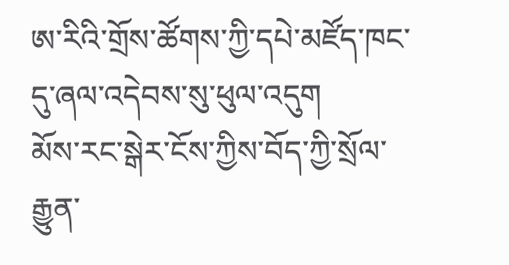ཨ་རིའི་གྲོས་ཚོགས་ཀྱི་དཔེ་མཛོད་ཁང་དུ་ཞལ་འདེབས་སུ་ཕུལ་འདུག
མོས་རང་སྒེར་ངོས་ཀྱིས་བོད་ཀྱི་སྲོལ་རྒྱུན་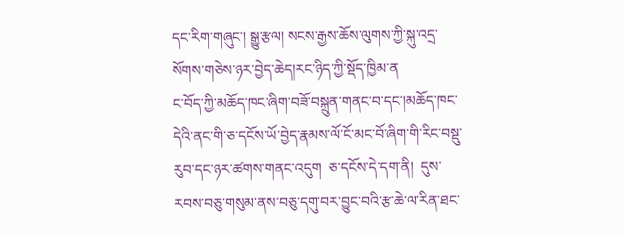དང་རིག་གཞུང་། སྒྱུ་རྩལ། སངས་རྒྱས་ཆོས་ལུགས་ཀྱི་སྐུ་འདྲ་སོགས་གཅེས་ཉར་བྱེད་ཆེད།རང་ཉིད་ཀྱི་སྡོད་ཁྱིམ་ན
ང་བོད་ཀྱི་མཆོད་ཁང་ཞིག་བཟོ་བསྐྲུན་གནང་བ་དང་།མཆོད་ཁང་དེའི་ནང་གི་ཅ་དངོས་ཡོ་བྱེད་རྣམས་ལོ་ངོ་མང་བོ་ཞིག་གི་རིང་བསྡུ་རུབ་དང་ཉར་ཚགས་གནང་འདུག  ཅ་དངོས་དེ་དག་ནི།  དུས་རབས་བཅུ་གསུམ་ནས་བཅུ་དགུ་བར་བྱུང་བའི་རྩ་ཆེ་ལ་རིན་ཐང་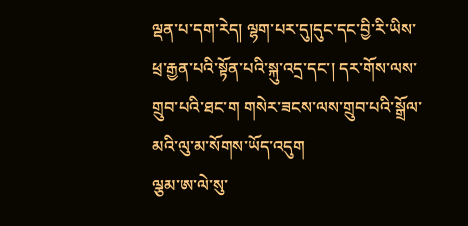ལྡན་པ་དག་རེད། ལྷག་པར་དུ།དུང་དང་བྱི་རི་ཡིས་ཕྲ་རྒྱན་པའི་སྟོན་པའི་སྐུ་འདྲ་དང་། དར་གོས་ལས་གྲུབ་པའི་ཐང་ག གསེར་ཟངས་ལས་གྲུབ་པའི་སྒྲོལ་མའི་ལུ་མ་སོགས་ཡོད་འདུག
ལྕམ་ཨ་ལེ་སུ་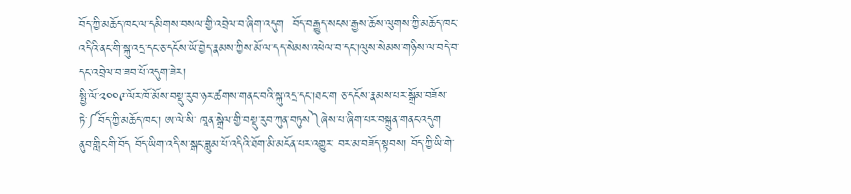བོད་ཀྱི་མཆོད་ཁང་ལ་དམིགས་བསལ་གྱི་འབྲེལ་བ་ཞིག་འདུག  བོད་བརྒྱུད་སངས་རྒྱས་ཆོས་ལུགས་ཀྱི་མཆོད་ཁང་འདིའི་ནང་གི་སྐུ་འདྲ་དང་ཅ་དངོས་ཡོ་བྱེད་རྣམས་ཀྱིས་མོ་ལ་དད་སེམས་འཕེལ་བ་དང་།ལུས་སེམས་གཉིས་ལ་བདེ་བ་དང་འབྲེལ་བ་ཟབ་པོ་འདུག་ཟེར།
སྤྱི་ལོ་༢༠༠༩་ལོར་ཁོ་མོས་བསྡུ་རུབ་ཉར་ཚགས་གནང་བའི་སྐུ་འདྲ་དང་།ཐང་ག ཅ་དངོས་རྣམས་པར་སྒྲོམ་བཟོས་ཏེ་༼བོད་ཀྱི་མཆོད་ཁང་། ཨ་ལེ་སི་ ཁཱན་སྒྲེལ་གྱི་བསྡུ་རུབ་ཀུན་བཏུས༽ཞེས་པ་ཞིག་པར་བསྐྲུན་གནང་འདུག
ནུབ་གླིང་གི་བོད བོད་ཡིག་འདི་ས་སྒང་ཟླུམ་པོ་འདིའི་ཐོག་མི་མངོན་པར་འགྱུར་ བར་མ་བཟོད་སྟབས། བོད་ཀྱི་ཡི་གེ་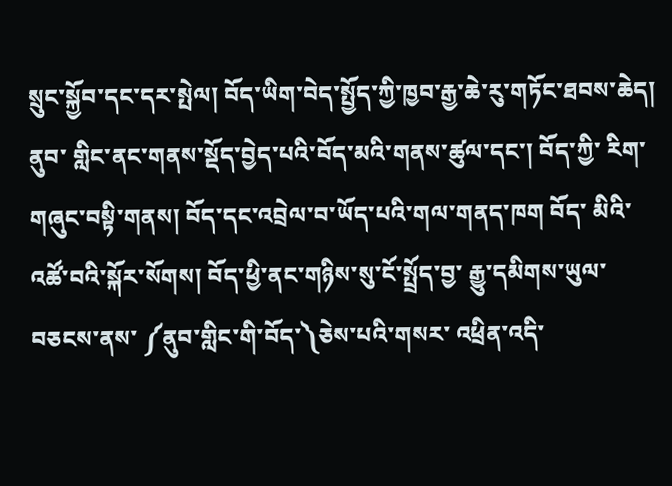སྲུང་སྐྱོབ་དང་དར་སྤེལ། བོད་ཡིག་བེད་སྤྱོད་ཀྱི་ཁྱབ་རྒྱ་ཆེ་རུ་གཏོང་ཐབས་ཆེད། ནུབ་ གླིང་ནང་གནས་སྡོད་བྱེད་པའི་བོད་མའི་གནས་ཚུལ་དང་། བོད་ཀྱི་ རིག་གཞུང་བསྟི་གནས། བོད་དང་འབྲེལ་བ་ཡོད་པའི་གལ་གནད་ཁག བོད་ མིའི་འཚོ་བའི་སྐོར་སོགས། བོད་ཕྱི་ནང་གཉིས་སུ་ངོ་སྤྲོད་བྱ་ རྒྱུ་དམིགས་ཡུལ་བཅངས་ནས་ ༼ནུབ་གླིང་གི་བོད་༽ཅེས་པའི་གསར་ འཕྲིན་འདི་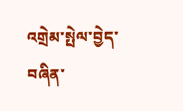འགྲེམ་སྤེལ་བྱེད་བཞིན་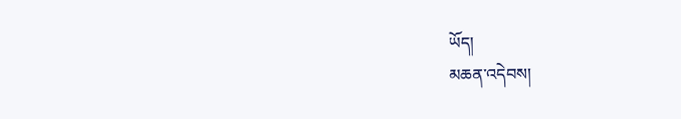ཡོད།
མཆན་འདེབས།